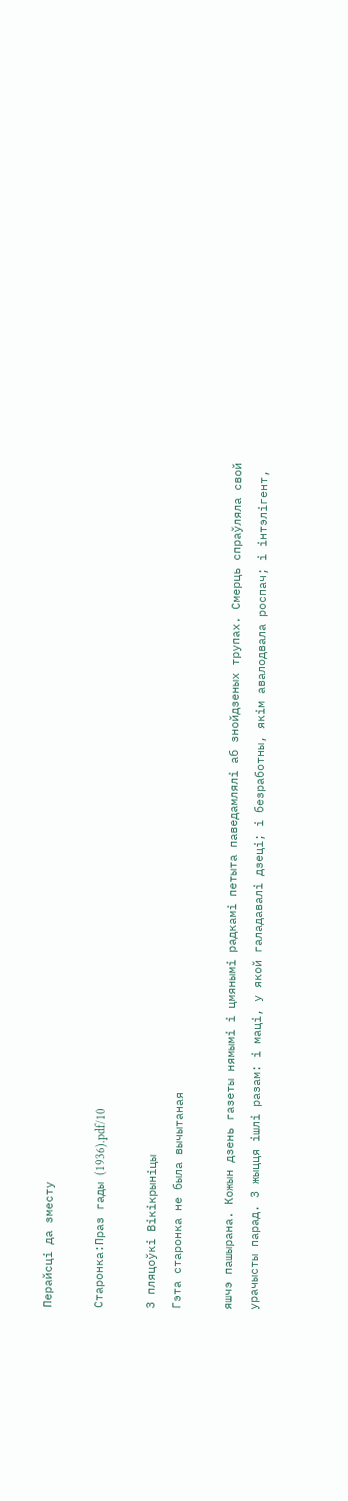Перайсці да зместу

Старонка:Праз гады (1936).pdf/10

З пляцоўкі Вікікрыніцы
Гэта старонка не была вычытаная

яшчэ пашырана. Кожын дзень газеты нямымі і цмянымі радкамі петыта паведамлялі аб знойдзеных трупах. Смерць спраўляла свой урачысты парад. З жыцця ішлі разам: і маці, у якой галадавалі дзеці; і безработны, якім авалодвала роспач; і інтэлігент,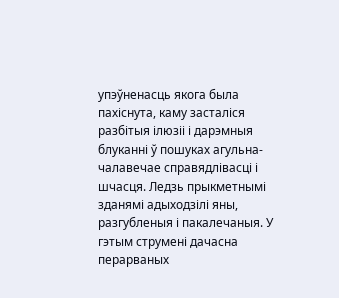упэўненасць якога была пахіснута, каму засталіся разбітыя ілюзіі і дарэмныя блуканні ў пошуках агульна-чалавечае справядлівасці і шчасця. Ледзь прыкметнымі зданямі адыходзілі яны, разгубленыя і пакалечаныя. У гэтым струмені дачасна перарваных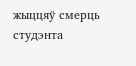жыццяў смерць студэнта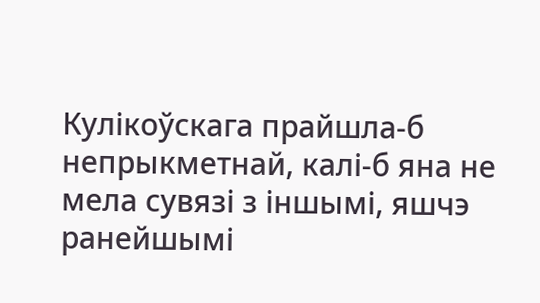Кулікоўскага прайшла-б непрыкметнай, калі-б яна не мела сувязі з іншымі, яшчэ ранейшымі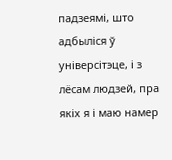падзеямі, што адбыліся ў універсітэце, і з лёсам людзей, пра якіх я і маю намер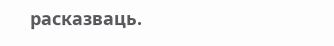расказваць.